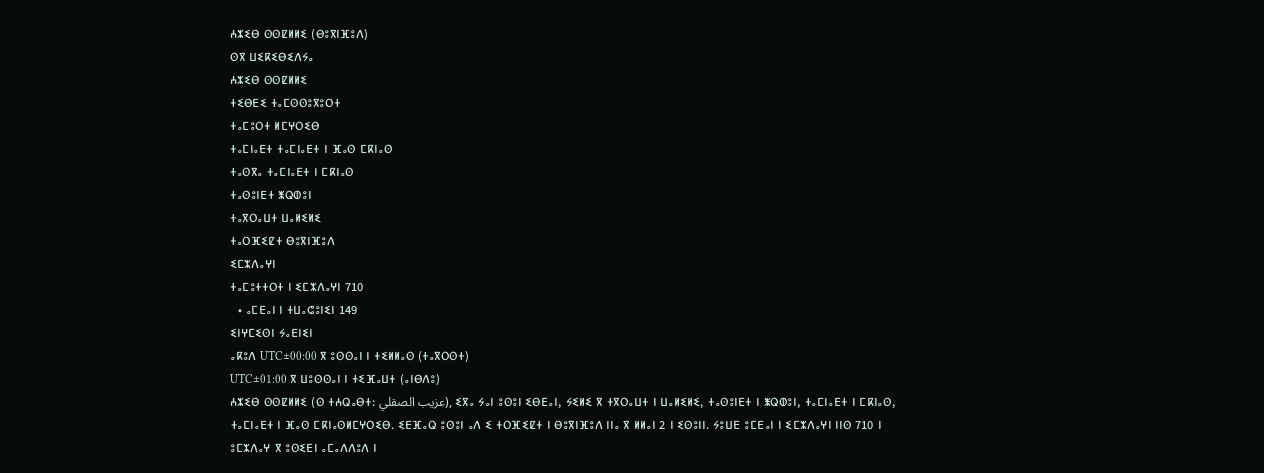ⵄⵣⵉⴱ ⵙⵙⵇⵍⵍⵉ (ⴱⵓⴳⵏⴼⵓⴷ)
ⵙⴳ ⵡⵉⴽⵉⴱⵉⴷⵢⴰ
ⵄⵣⵉⴱ ⵙⵙⵇⵍⵍⵉ
ⵜⵉⴱⴹⵉ ⵜⴰⵎⵙⵙⵓⴳⵓⵔⵜ
ⵜⴰⵎⵓⵔⵜ ⵍⵎⵖⵔⵉⴱ
ⵜⴰⵎⵏⴰⴹⵜ ⵜⴰⵎⵏⴰⴹⵜ ⵏ ⴼⴰⵙ ⵎⴽⵏⴰⵙ
ⵜⴰⵙⴳⴰ ⵜⴰⵎⵏⴰⴹⵜ ⵏ ⵎⴽⵏⴰⵙ
ⵜⴰⵙⵓⵏⴹⵜ ⵥⵕⵀⵓⵏ
ⵜⴰⴳⵔⴰⵡⵜ ⵡⴰⵍⵉⵍⵉ
ⵜⴰⵔⴼⵉⵇⵜ ⴱⵓⴳⵏⴼⵓⴷ
ⵉⵎⵣⴷⴰⵖⵏ
ⵜⴰⵎⵓⵜⵜⵔⵜ ⵏ ⵉⵎⵣⴷⴰⵖⵏ 710
  • ⴰⵎⴹⴰⵏ ⵏ ⵜⵡⴰⵛⵓⵏⵉⵏ 149
ⵉⵏⵖⵎⵉⵙⵏ ⵢⴰⴹⵏⵉⵏ
ⴰⴽⵓⴷ UTC±00:00 ⴳ ⵓⵙⵙⴰⵏ ⵏ ⵜⵉⵍⵍⴰⵙ (ⵜⴰⴳⵔⵙⵜ)
UTC±01:00 ⴳ ⵡⵓⵙⵙⴰⵏ ⵏ ⵜⵉⴼⴰⵡⵜ (ⴰⵏⴱⴷⵓ)
ⵄⵣⵉⴱ ⵙⵙⵇⵍⵍⵉ (ⵙ ⵜⵄⵕⴰⴱⵜ: عزيب الصقلي), ⵉⴳⴰ ⵢⴰⵏ ⵓⵙⵓⵏ ⵉⴱⴹⴰⵏ, ⵢⵉⵍⵉ ⴳ ⵜⴳⵔⴰⵡⵜ ⵏ ⵡⴰⵍⵉⵍⵉ, ⵜⴰⵙⵓⵏⴹⵜ ⵏ ⵥⵕⵀⵓⵏ, ⵜⴰⵎⵏⴰⴹⵜ ⵏ ⵎⴽⵏⴰⵙ, ⵜⴰⵎⵏⴰⴹⵜ ⵏ ⴼⴰⵙ ⵎⴽⵏⴰⵙⵍⵎⵖⵔⵉⴱ. ⵉⴹⴼⴰⵕ ⵓⵙⵓⵏ ⴰⴷ ⵉ ⵜⵔⴼⵉⵇⵜ ⵏ ⴱⵓⴳⵏⴼⵓⴷ ⵏⵏⴰ ⴳ ⵍⵍⴰⵏ 2 ⵏ ⵉⵙⵓⵏⵏ. ⵢⵓⵡⴹ ⵓⵎⴹⴰⵏ ⵏ ⵉⵎⵣⴷⴰⵖⵏ ⵏⵏⵙ 710 ⵏ ⵓⵎⵣⴷⴰⵖ ⴳ ⵓⵙⵉⴹⵏ ⴰⵎⴰⴷⴷⵓⴷ ⵏ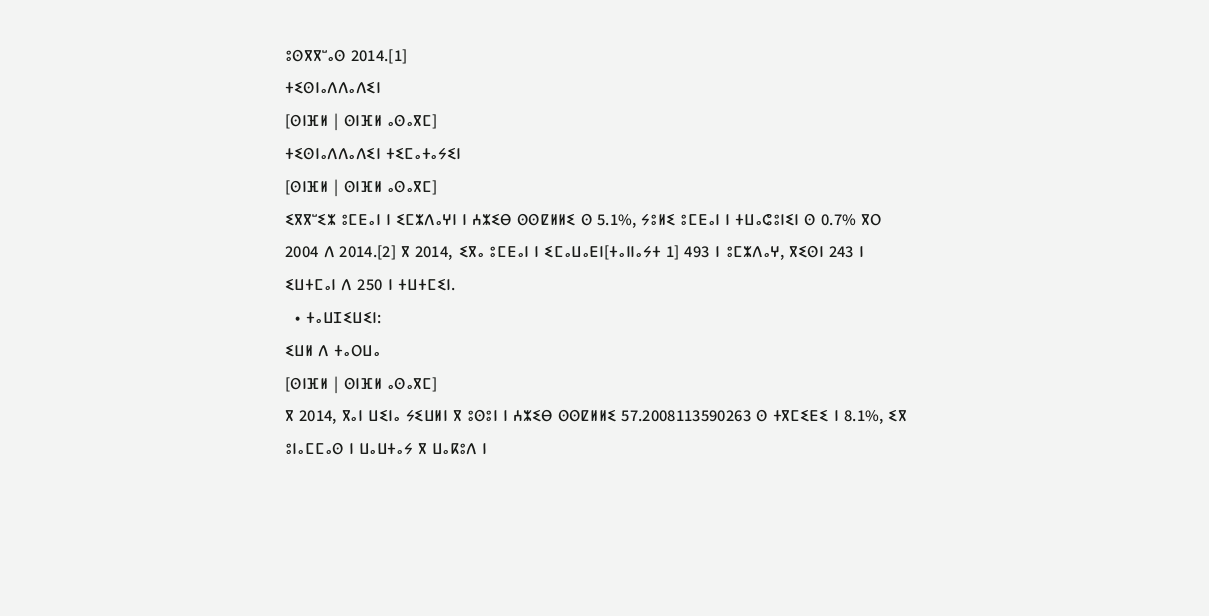ⵓⵙⴳⴳⵯⴰⵙ 2014.[1]
ⵜⵉⵙⵏⴰⴷⴷⴰⴷⵉⵏ
[ⵙⵏⴼⵍ | ⵙⵏⴼⵍ ⴰⵙⴰⴳⵎ]
ⵜⵉⵙⵏⴰⴷⴷⴰⴷⵉⵏ ⵜⵉⵎⴰⵜⴰⵢⵉⵏ
[ⵙⵏⴼⵍ | ⵙⵏⴼⵍ ⴰⵙⴰⴳⵎ]
ⵉⴳⴳⵯⵉⵣ ⵓⵎⴹⴰⵏ ⵏ ⵉⵎⵣⴷⴰⵖⵏ ⵏ ⵄⵣⵉⴱ ⵙⵙⵇⵍⵍⵉ ⵙ 5.1%, ⵢⵓⵍⵉ ⵓⵎⴹⴰⵏ ⵏ ⵜⵡⴰⵛⵓⵏⵉⵏ ⵙ 0.7% ⴳⵔ 2004 ⴷ 2014.[2] ⴳ 2014, ⵉⴳⴰ ⵓⵎⴹⴰⵏ ⵏ ⵉⵎⴰⵡⴰⴹⵏ[ⵜⴰⵏⵏⴰⵢⵜ 1] 493 ⵏ ⵓⵎⵣⴷⴰⵖ, ⴳⵉⵙⵏ 243 ⵏ ⵉⵡⵜⵎⴰⵏ ⴷ 250 ⵏ ⵜⵡⵜⵎⵉⵏ.
  • ⵜⴰⵡⵊⵉⵡⵉⵏ:
ⵉⵡⵍ ⴷ ⵜⴰⵔⵡⴰ
[ⵙⵏⴼⵍ | ⵙⵏⴼⵍ ⴰⵙⴰⴳⵎ]
ⴳ 2014, ⴳⴰⵏ ⵡⵉⵏⴰ ⵢⵉⵡⵍⵏ ⴳ ⵓⵙⵓⵏ ⵏ ⵄⵣⵉⴱ ⵙⵙⵇⵍⵍⵉ 57.2008113590263 ⵙ ⵜⴳⵎⵉⴹⵉ ⵏ 8.1%, ⵉⴳ ⵓⵏⴰⵎⵎⴰⵙ ⵏ ⵡⴰⵡⵜⴰⵢ ⴳ ⵡⴰⴽⵓⴷ ⵏ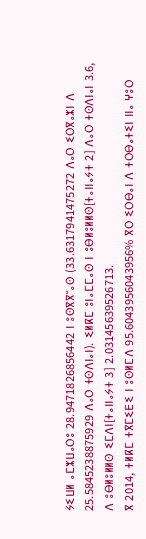ⵢⵉⵡⵍ ⴰⵎⵣⵡⴰⵔⵓ 28.9471826856442 ⵏ ⵓⵙⴳⴳⵯⴰⵙ (33.6317941475272 ⴷⴰⵔ ⵉⵔⴳⴰⵣⵏ ⴷ 25.5845238875929 ⴷⴰⵔ ⵜⵙⴷⵏⴰⵏ). ⵉⵍⴽⵎ ⵓⵏⴰⵎⵎⴰⵙ ⵏ ⵓⴱⵍⵓⵍⵍⵙ[ⵜⴰⵏⵏⴰⵢⵜ 2] ⴷⴰⵔ ⵜⵙⴷⵏⴰⵏ 3.6, ⴷ ⵓⴱⵍⵓⵍⵍⵙ ⵉⵎⴷⵏ[ⵜⴰⵏⵏⴰⵢⵜ 3] 2.03145639526713.
ⴳ 2014, ⵜⵍⴽⵎ ⵜⴳⵎⵉⴹⵉ ⵏ ⵓⵙⵍⵎⴷ 95.6043956043956% ⴳⵔ ⵉⵔⴱⴰⵏ ⴷ ⵜⵔⴱⴰⵜⵉⵏ ⵏⵏⴰ ⵖⵓⵔ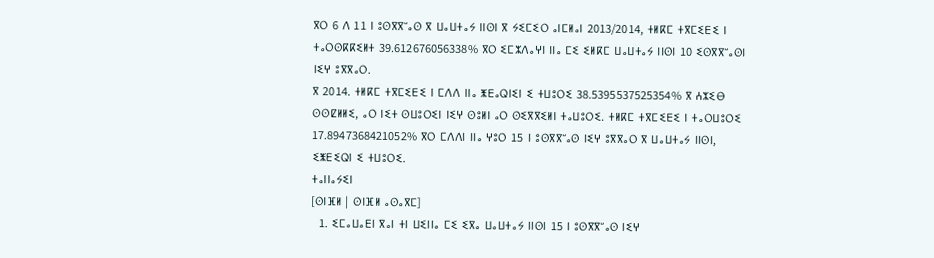ⴳⵔ 6 ⴷ 11 ⵏ ⵓⵙⴳⴳⵯⴰⵙ ⴳ ⵡⴰⵡⵜⴰⵢ ⵏⵏⵙⵏ ⴳ ⵢⵉⵎⵉⵔ ⴰⵏⵎⵍⴰⵏ 2013/2014, ⵜⵍⴽⵎ ⵜⴳⵎⵉⴹⵉ ⵏ ⵜⴰⵔⵙⴽⴽⵉⵍⵜ 39.612676056338% ⴳⵔ ⵉⵎⵣⴷⴰⵖⵏ ⵏⵏⴰ ⵎⵉ ⵉⵍⴽⵎ ⵡⴰⵡⵜⴰⵢ ⵏⵏⵙⵏ 10 ⵉⵙⴳⴳⵯⴰⵙⵏ ⵏⵉⵖ ⵓⴳⴳⴰⵔ.
ⴳ 2014. ⵜⵍⴽⵎ ⵜⴳⵎⵉⴹⵉ ⵏ ⵎⴷⴷ ⵏⵏⴰ ⵥⴹⴰⵕⵏⵉⵏ ⵉ ⵜⵡⵓⵔⵉ 38.5395537525354% ⴳ ⵄⵣⵉⴱ ⵙⵙⵇⵍⵍⵉ, ⴰⵔ ⵏⵉⵜ ⵙⵡⵓⵔⵉⵏ ⵏⵉⵖ ⵙⵓⵍⵏ ⴰⵔ ⵙⵉⴳⴳⵉⵍⵏ ⵜⴰⵡⵓⵔⵉ. ⵜⵍⴽⵎ ⵜⴳⵎⵉⴹⵉ ⵏ ⵜⴰⵔⵡⵓⵔⵉ 17.8947368421052% ⴳⵔ ⵎⴷⴷⵏ ⵏⵏⴰ ⵖⵓⵔ 15 ⵏ ⵓⵙⴳⴳⵯⴰⵙ ⵏⵉⵖ ⵓⴳⴳⴰⵔ ⴳ ⵡⴰⵡⵜⴰⵢ ⵏⵏⵙⵏ, ⵉⵥⴹⵉⵕⵏ ⵉ ⵜⵡⵓⵔⵉ.
ⵜⴰⵏⵏⴰⵢⵉⵏ
[ⵙⵏⴼⵍ | ⵙⵏⴼⵍ ⴰⵙⴰⴳⵎ]
  1. ⵉⵎⴰⵡⴰⴹⵏ ⴳⴰⵏ ⵜⵏ ⵡⵉⵏⵏⴰ ⵎⵉ ⵉⴳⴰ ⵡⴰⵡⵜⴰⵢ ⵏⵏⵙⵏ 15 ⵏ ⵓⵙⴳⴳⵯⴰⵙ ⵏⵉⵖ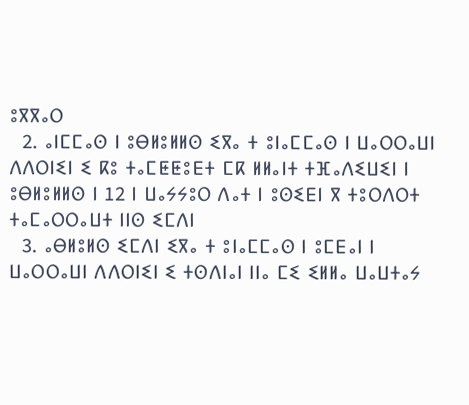ⵓⴳⴳⴰⵔ
  2. ⴰⵏⵎⵎⴰⵙ ⵏ ⵓⴱⵍⵓⵍⵍⵙ ⵉⴳⴰ ⵜ ⵓⵏⴰⵎⵎⴰⵙ ⵏ ⵡⴰⵔⵔⴰⵡⵏ ⴷⴷⵔⵏⵉⵏ ⵉ ⴽⵓ ⵜⴰⵎⵟⵟⵓⴹⵜ ⵎⴽ ⵍⵍⴰⵏⵜ ⵜⴼⴰⴷⵉⵡⵉⵏ ⵏ ⵓⴱⵍⵓⵍⵍⵙ ⵏ 12 ⵏ ⵡⴰⵢⵢⵓⵔ ⴷⴰⵜ ⵏ ⵓⵙⵉⴹⵏ ⴳ ⵜⵓⵔⴷⵔⵜ ⵜⴰⵎⴰⵔⵔⴰⵡⵜ ⵏⵏⵙ ⵉⵎⴷⵏ
  3. ⴰⴱⵍⵓⵍⵙ ⵉⵎⴷⵏ ⵉⴳⴰ ⵜ ⵓⵏⴰⵎⵎⴰⵙ ⵏ ⵓⵎⴹⴰⵏ ⵏ ⵡⴰⵔⵔⴰⵡⵏ ⴷⴷⵔⵏⵉⵏ ⵉ ⵜⵙⴷⵏⴰⵏ ⵏⵏⴰ ⵎⵉ ⵉⵍⵍⴰ ⵡⴰⵡⵜⴰⵢ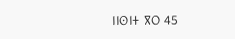ⵏⵏⵙⵏⵜ ⴳⵔ 45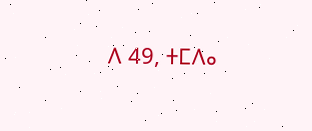ⴷ 49, ⵜⵎⴷⴰ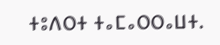ⵜⵓⴷⵔⵜ ⵜⴰⵎⴰⵔⵔⴰⵡⵜ.